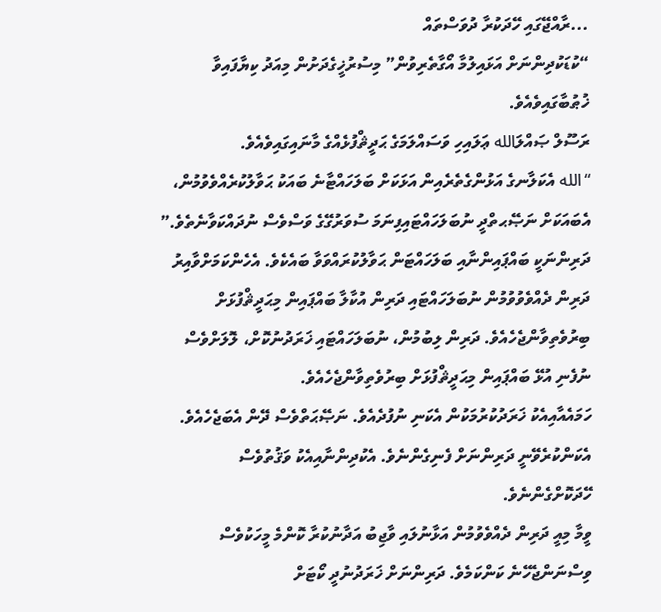...ރާއްޖޭގައި ހޭދަކުރާ ދުވަސްތައް
“ކުޑަކުދިންނަށް އަޅައިލުމާ އޯގާތެރިވުން” މިސުރުޚީގެދަށުން މިއަދު ކިޔާފައިވާ ޚުޠުބާގައިވެއެވެ.
ރަސޫލް ޞައްލަالله ޢަލައިހި ވަސައްލަމަގެ ޙަދީޘްފުޅެއްގެ މާނައިގައިވެއެވެ.
“الله އެކަލާނގެ އަޅުންގެތެރެއިން އަޅަކަށް ބަލަހައްޓާނެ ބައަކު ޙަވާލުކުރެއްވެވުމުން، އެބައަކަށް ނަޞޭޙތްދީ ނުބަލަހައްޓައިފިނަމަ ސުވަރުގޭގެ ވަސްވެސް ނުދައްކަވާނެތެވެ.”
ދަރިންނަކީ ބައްޕައިންނާއި ބަލަހައްޓަން ޙަވާލުކުރައްވަވާ ބައެކެވެ. އެހެންކަމަށްވާއިރު ދަރިން ދެއްވެވުވުމުން ނުބަލަހައްޓައި ދަރިން އުކާލާ ބައްޕައިން މިޙަދީޘްފުޅަށް ބިރުވެތިވާންޖެހެއެވެ. ދަރިން ލިބުމުން، ނުބަލަހައްޓައި ޚަރަދުނުކޮށް، ލޮލަށްވެސް ނުފެނި އުޅޭ ބައްޕައިން މިޙަދީޘްފުޅަށް ބިރުވެތިވާންޖެހެއެވެ.
ހަމައެއާއިއެކު ޚަރަދުކުރުމަކުން އެކަނި ނުފުދެއެވެ. ނަޞޭޙަތްވެސް ދޭން އެބަޖެހެއެވެ. އެކަންކުރެވޭނީ ދަރިންނަށް ފެނިގެންނެވެ. އެކުދިންނާއިއެކު ވަޤުތުވެސް ހޭދަކޮށްގެންނެވެ.
ވީމާ މިއީ ދަރިން ދެއްވެވުމުން އަޅާނުލައި ވާޖިބު އަދާނުކުރާ ކޮންމެ މީހަކުވެސް ވިސްނަންޖެހޭނެ ކަންކަމެވެ. ދަރިންނަށް ޚަރަދުނުދީ ކޯޓަށް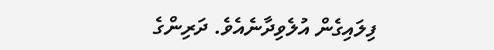ފިލައިގެން އުލެވިދާނެއެވެ. ދަރިންގެ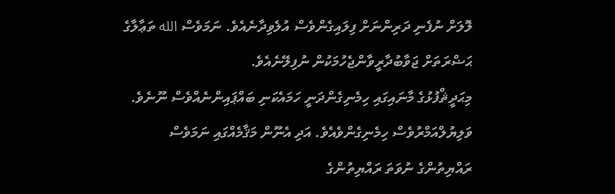ލޮލަށް ނުފެނި ދަރިންނަށް ފިލައިގެންވެސް އުލެވިދާނެއެވެ. ނަމަވެސް الله ތަޢާލާގެ ޙަޟްރަތަށް ޖަވާބުދާރީވާންޖެހުމަކުން ނުފިލޭނެއެވެ.
މިޙަދީޘްފުޅުގެ މާނައިގައި ހިމެނިގެންދަނީ ހަމައެކަނި ބައްޕައިންނެއްވެސް ނޫނެވެ. ވަލިޔުލްއަމްރުވެސް ހިމެނިގެންވެއެވެ. އަދި އެނޫން މަޤާމެއްގައި ނަމަވެސް ރައްޔިތުންގެ ނުވަތަ ރައްޔިތުންގެ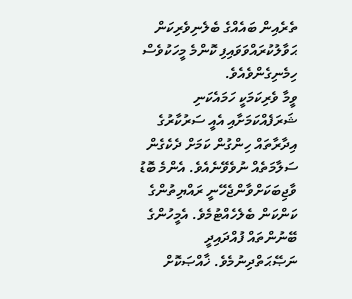ތެރެއިން ބައެއްގެ ބެލެނިވެރިކަން ޙަވާލުކުރައްވަވައިފި ކޮންމެ މީހަކުވެސް ހިމެނިގެންވެއެވެ.
ވީމާ ވެރިކަމަކީ ހަމައެކަނި ޝަރަފެއްކަމަށާއި އެއީ ސަރުކާރުގެ އިދާރާތައް ހިންގުން ކަމަށް ދެކެގެން ސަލާމަތެއް ނުވެވޭނެއެވެ. އެންމެ ބޮޑު ވާޖިބަކަށްވާންޖެހޭނީ ރައްޔިތުންގެ ކަންކަން ބެލެހެއްޓުމެވެ. އެމީހުންގެ ބޭނުންތައް ފުއްދައިދީ ނަޞޭޙަތްދިނުމެވެ. ޚާއްޞަކޮށް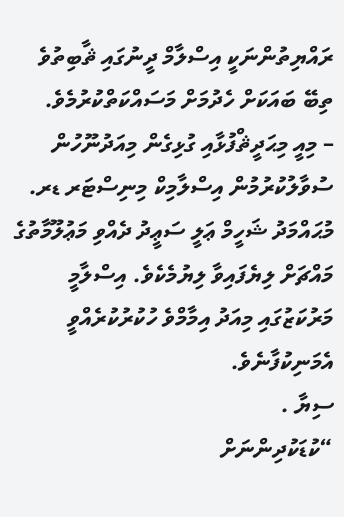ރައްޔިތުންނަކީ އިސްލާމް ދީނުގައި ޘާބިތުވެ ތިބޭ ބައަކަށް ހެދުމަށް މަސައްކަތްކުރުމެވެ.
– މިއީ މިޙަދީޘްފުޅާއި ގުޅިގެން މިއަދުނޫހުން ސުވާލުކުރުމުން އިސްލާމިކް މިނިސްޓަރ ޑރ. މުޙައްމަދު ޝަހީމް ޢަލީ ސަޢީދު ދެއްވި މަޢުލޫމާތުގެ މައްޗަށް ލިޔެފައިވާ ލިޔުމެކެވެ. އިސްލާމީ މަރުކަޒުގައި މިއަދު އިމާމްވެ ހުކުރުކުރެއްވީ އެމަނިކުފާނެވެ.
ސިޔާ .
“ކުޑަކުދިންނަށް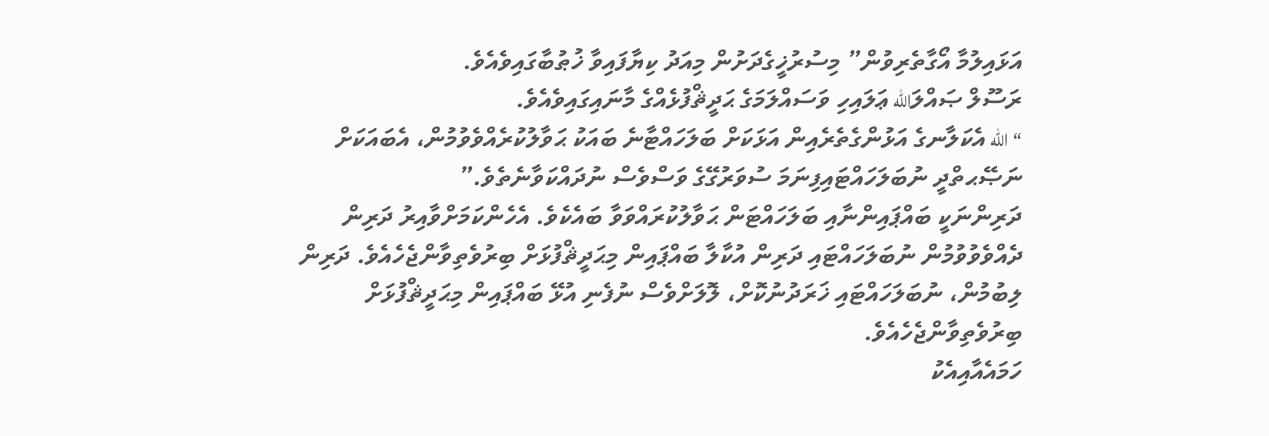އަޅައިލުމާ އޯގާތެރިވުން” މިސުރުޚީގެދަށުން މިއަދު ކިޔާފައިވާ ޚުޠުބާގައިވެއެވެ.
ރަސޫލް ޞައްލަالله ޢަލައިހި ވަސައްލަމަގެ ޙަދީޘްފުޅެއްގެ މާނައިގައިވެއެވެ.
“الله އެކަލާނގެ އަޅުންގެތެރެއިން އަޅަކަށް ބަލަހައްޓާނެ ބައަކު ޙަވާލުކުރެއްވެވުމުން، އެބައަކަށް ނަޞޭޙތްދީ ނުބަލަހައްޓައިފިނަމަ ސުވަރުގޭގެ ވަސްވެސް ނުދައްކަވާނެތެވެ.”
ދަރިންނަކީ ބައްޕައިންނާއި ބަލަހައްޓަން ޙަވާލުކުރައްވަވާ ބައެކެވެ. އެހެންކަމަށްވާއިރު ދަރިން ދެއްވެވުވުމުން ނުބަލަހައްޓައި ދަރިން އުކާލާ ބައްޕައިން މިޙަދީޘްފުޅަށް ބިރުވެތިވާންޖެހެއެވެ. ދަރިން ލިބުމުން، ނުބަލަހައްޓައި ޚަރަދުނުކޮށް، ލޮލަށްވެސް ނުފެނި އުޅޭ ބައްޕައިން މިޙަދީޘްފުޅަށް ބިރުވެތިވާންޖެހެއެވެ.
ހަމައެއާއިއެކު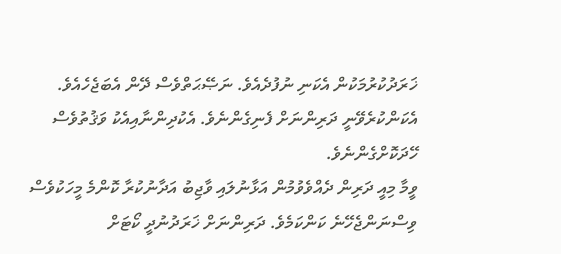ޚަރަދުކުރުމަކުން އެކަނި ނުފުދެއެވެ. ނަޞޭޙަތްވެސް ދޭން އެބަޖެހެއެވެ. އެކަންކުރެވޭނީ ދަރިންނަށް ފެނިގެންނެވެ. އެކުދިންނާއިއެކު ވަޤުތުވެސް ހޭދަކޮށްގެންނެވެ.
ވީމާ މިއީ ދަރިން ދެއްވެވުމުން އަޅާނުލައި ވާޖިބު އަދާނުކުރާ ކޮންމެ މީހަކުވެސް ވިސްނަންޖެހޭނެ ކަންކަމެވެ. ދަރިންނަށް ޚަރަދުނުދީ ކޯޓަށް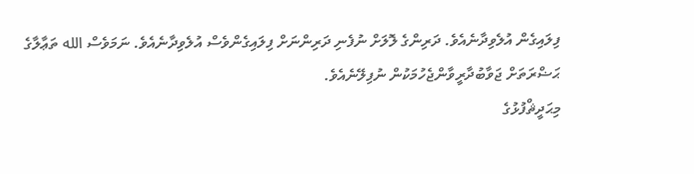ފިލައިގެން އުލެވިދާނެއެވެ. ދަރިންގެ ލޮލަށް ނުފެނި ދަރިންނަށް ފިލައިގެންވެސް އުލެވިދާނެއެވެ. ނަމަވެސް الله ތަޢާލާގެ ޙަޟްރަތަށް ޖަވާބުދާރީވާންޖެހުމަކުން ނުފިލޭނެއެވެ.
މިޙަދީޘްފުޅުގެ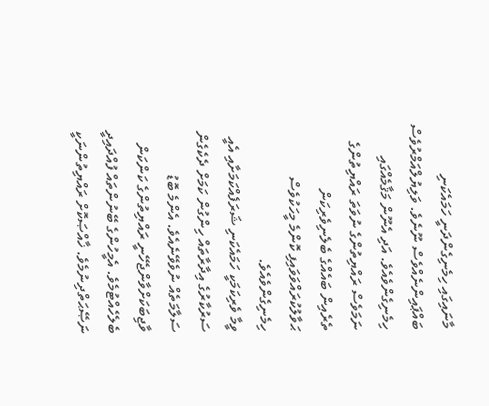މާނައިގައި ހިމެނިގެންދަނީ ހަމައެކަނި ބައްޕައިންނެއްވެސް ނޫނެވެ. ވަލިޔުލްއަމްރުވެސް ހިމެނިގެންވެއެވެ. އަދި އެނޫން މަޤާމެއްގައި ނަމަވެސް ރައްޔިތުންގެ ނުވަތަ ރައްޔިތުންގެ ތެރެއިން ބައެއްގެ ބެލެނިވެރިކަން ޙަވާލުކުރައްވަވައިފި ކޮންމެ މީހަކުވެސް ހިމެނިގެންވެއެވެ.
ވީމާ ވެރިކަމަކީ ހަމައެކަނި ޝަރަފެއްކަމަށާއި އެއީ ސަރުކާރުގެ އިދާރާތައް ހިންގުން ކަމަށް ދެކެގެން ސަލާމަތެއް ނުވެވޭނެއެވެ. އެންމެ ބޮޑު ވާޖިބަކަށްވާންޖެހޭނީ ރައްޔިތުންގެ ކަންކަން ބެލެހެއްޓުމެވެ. އެމީހުންގެ ބޭނުންތައް ފުއްދައިދީ ނަޞޭޙަތްދިނުމެވެ. ޚާއްޞަކޮށް ރައްޔިތުންނަކީ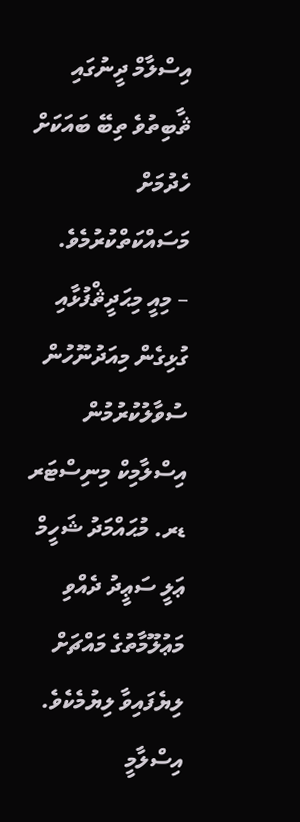އިސްލާމް ދީނުގައި ޘާބިތުވެ ތިބޭ ބައަކަށް ހެދުމަށް މަސައްކަތްކުރުމެވެ.
– މިއީ މިޙަދީޘްފުޅާއި ގުޅިގެން މިއަދުނޫހުން ސުވާލުކުރުމުން އިސްލާމިކް މިނިސްޓަރ ޑރ. މުޙައްމަދު ޝަހީމް ޢަލީ ސަޢީދު ދެއްވި މަޢުލޫމާތުގެ މައްޗަށް ލިޔެފައިވާ ލިޔުމެކެވެ. އިސްލާމީ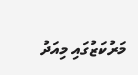މަރުކަޒުގައި މިއަދު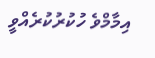އިމާމްވެ ހުކުރުކުރެއްވީ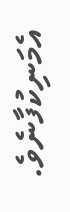އެމަނިކުފާނެވެ.